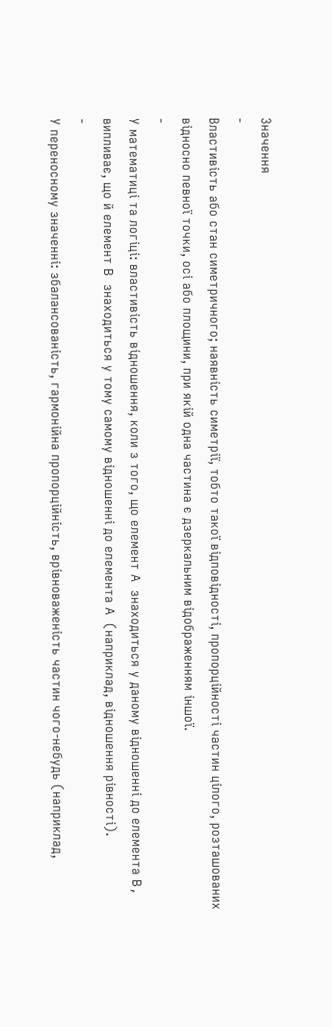Значення
-
Властивість або стан симетричного; наявність симетрії, тобто такої відповідності, пропорційності частин цілого, розташованих відносно певної точки, осі або площини, при якій одна частина є дзеркальним відображенням іншої.
-
У математиці та логіці: властивість відношення, коли з того, що елемент A знаходиться у даному відношенні до елемента B, випливає, що й елемент B знаходиться у тому самому відношенні до елемента A (наприклад, відношення рівності).
-
У переносному значенні: збалансованість, гармонійна пропорційність, врівноваженість частин чого-небудь (наприклад,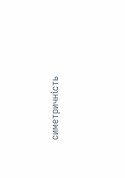симетричність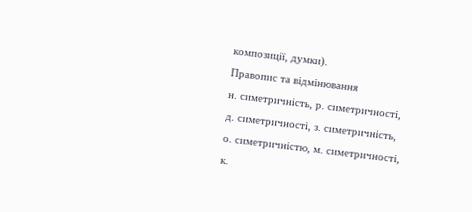композиції, думки).
Правопис та відмінювання
н. симетричність, р. симетричності, д. симетричності, з. симетричність, о. симетричністю, м. симетричності, к.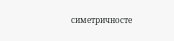симетричносте